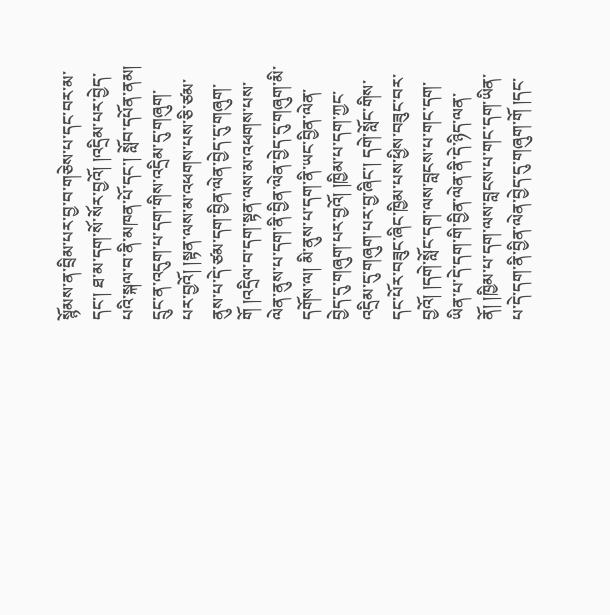སྙོམས་ན་བྲིམ་པར་བྱ་བ་གཅེས་པ་དང་བར་མ་དང་། ཐ་མ་དག་སོ་སོར་བྱའོ། །འདྲིམ་པར་བྱེད་པའི་སྐལ་བ་ནི་མཁན་པོ་དང་། སློབ་དཔོན་ནམ། དྲུང་ན་འདུག་པ་དག་གིས་འདྲིམ་དུ་གཞུག་པར་བྱའོ། །སྟན་ལས་མ་འཕགས་པས་ཅི་ཙམ་ནུས་པ་དེ་ཙམ་དག་བྱིན་ལེན་བྱེད་དུ་གཞུག་གོ །འདྲིལ་བ་དག་སྟན་ལས་མ་འཕགས་པས་ལེན་ནུས་པ་དག་ནི་བྱིན་ལེན་བྱེད་དུ་གཞུག་མི་དགོས་ལ། མི་ནུས་པ་དག་ནི་ཡང་བྱིན་ལེན་བྱེད་དུ་གཞུག་པར་བྱའོ། །ཁྱིམ་པ་དག་ཀྱང་འདྲིམ་དུ་གཞུག་པར་བྱ་ཞིང་། དགེ་སློང་གིས་དང་པོར་བཟུང་ཞིང་ཁྱིམ་པས་ཕྱིས་བཟུང་བར་བྱའོ། །དགེ་སློང་དག་ལས་བླངས་པ་གང་དག་ཡིན་པ་དེ་དག་གི་བྱིན་ལེན་ནི་དེ་ཉིད་ལན་ནོ། །ཁྱིམ་པ་དག་ལས་བླངས་པ་གང་དག་ཡིན་པ་དེ་དག་ནི་བྱིན་ལེན་བྱེད་དུ་གཞུག་གོ །དང་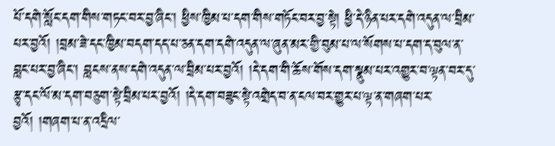པོ་དགེ་སློང་དག་གིས་གཏང་བར་བྱ་ཞིང་། ཕྱིས་ཁྱིམ་པ་དག་གིས་གཏོང་བར་བྱ་སྟེ། ཕྱི་དེ་ཉིན་པར་དགེ་འདུན་ལ་བྲིམ་པར་བྱའོ། །བྲམ་ཟེ་དང་ཁྱིམ་བདག་དད་པ་ཅན་དག་དགེ་འདུན་ལ་ཞུན་མར་གྱི་བུམ་པ་ལ་སོགས་པ་དག་ད་བུལ་ན་བླང་པར་བྱ་ཞིང་། བླངས་ནས་དགེ་འདུན་ལ་བྲིམ་པར་བྱའོ། །དེ་དག་གི་ཆོས་གོས་དག་སྣུམ་པར་འགྱུར་བ་ལྟན་བར་དུ་རྩྭ་དང་ལོ་མ་དག་བཅུག་སྟེ་བྲིམ་པར་བྱའོ། །དེ་དག་བཟུང་སྟེ་འགྲེད་བ་ན་ངལ་བར་གྱུར་པ་ལྟ་ན་གཞག་པར་བྱའོ། །གཞག་པ་ན་འདྲིལ་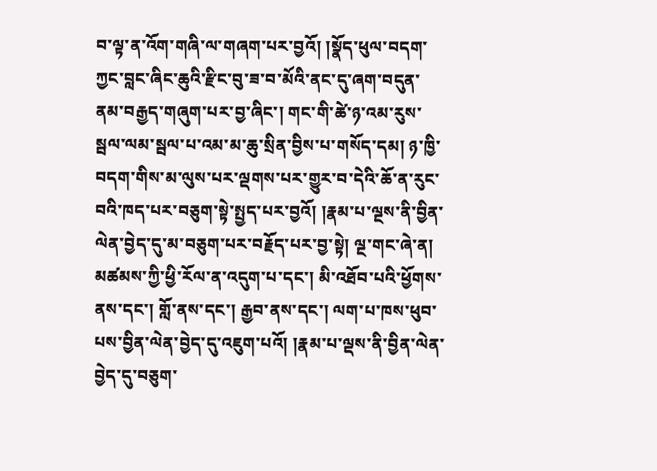བ་ལྟ་ན་འོག་གཞི་ལ་གཞག་པར་བྱའོ། །སྣོད་ཕུལ་བདག་ཀྱང་བླང་ཞིང་ཆུའི་རྫིང་བུ་ཟ་བ་མོའི་ནང་དུ་ཞག་བདུན་ནམ་བརྒྱད་གཞུག་པར་བྱ་ཞིང་། གང་གི་ཚེ་ཉ་འམ་རུས་སྦལ་ལམ་སྦལ་པ་འམ་མ་ཆུ་སྲིན་བྱིས་པ་གསོད་དམ། ཉ་ཁྱི་བདག་གིས་མ་ལུས་པར་ལྡགས་པར་གྱུར་བ་དེའི་ཆོ་ན་རུང་བའི་ཁད་པར་བཅུག་སྟེ་སྤྱད་པར་བྱའོ། །རྣམ་པ་ལྔས་ནི་བྱིན་ལེན་བྱེད་དུ་མ་བཅུག་པར་བརྗོད་པར་བྱ་སྟེ། ལྔ་གང་ཞེ་ན། མཚམས་ཀྱི་ཕྱི་རོལ་ན་འདུག་པ་དང་། མི་འཐོབ་པའི་ཕྱོགས་ནས་དང་། གློ་ནས་དང་། རྒྱབ་ནས་དང་། ལག་པ་ཁས་ཕུབ་པས་བྱིན་ལེན་བྱེད་དུ་འཇུག་པའོ། །རྣམ་པ་ལྡས་ནི་བྱིན་ལེན་བྱེད་དུ་བཅུག་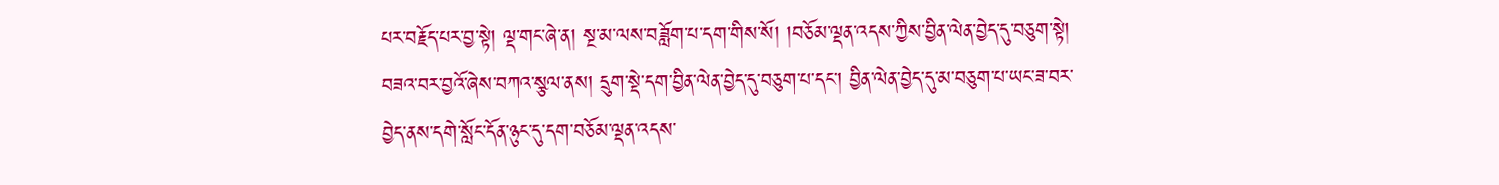པར་བརྗོད་པར་བྱ་སྟེ། ལྡ་གང་ཞེ་ན། སྔ་མ་ལས་བཟློག་པ་དག་གིས་སོ། །བཅོམ་ལྡན་འདས་ཀྱིས་བྱིན་ལེན་བྱེད་དུ་བཅུག་སྟེ། བཟའ་བར་བྱའོ་ཞེས་བཀའ་སྩལ་ནས། དྲུག་སྡེ་དག་བྱིན་ལེན་བྱེད་དུ་བཅུག་པ་དང་། བྱིན་ལེན་བྱེད་དུ་མ་བཅུག་པ་ཡང་ཟ་བར་བྱེད་ནས་དགེ་སློང་དོན་ཉུང་དུ་དག་བཅོམ་ལྡན་འདས་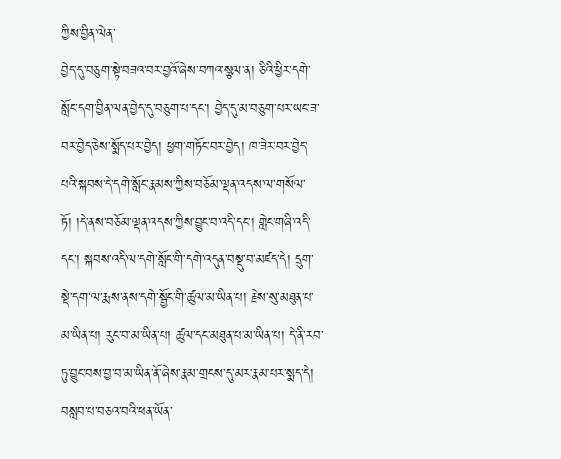ཀྱིས་བྱིན་ལེན་
བྱེད་དུ་བཅུག་སྟེ་བཟའ་བར་བྱའོ་ཞེས་བཀའ་སྩལ་ན། ཅིའི་ཕྱིར་དགེ་སློང་དག་བྱིན་ལན་བྱེད་དུ་བཅུག་པ་དང་། བྱེད་དུ་མ་བཅུག་པར་ཡང་ཟ་བར་བྱེད་ཅེས་སྨོད་པར་བྱེད། ཕྱག་གཏོང་བར་བྱེད། ཁ་ཟེར་བར་བྱེད་པའི་སྐབས་དེ་དགེ་སློང་རྣམས་ཀྱིས་བཅོམ་ལྡན་འདས་ལ་གསོལ་ཏོ། །དེ་ནས་བཅོམ་ལྡན་འདས་ཀྱིས་བྱུང་བ་འདི་དང་། གླེང་གཞི་འདི་དང་། སྐབས་འདི་ལ་དགེ་སློང་གི་དགེ་འདུན་བསྡུ་བ་མཛད་དེ། དྲུག་སྡེ་དག་ལ་རྨས་ནས་དགེ་སྦྱོང་གི་ཚུལ་མ་ཡིན་པ། རྗེས་སུ་མཐུན་པ་མ་ཡིན་པ། རུང་བ་མ་ཡིན་པ། ཚུལ་དང་མཐུན་པ་མ་ཡིན་པ། དེ་ནི་རབ་ཏུ་བྱུང་བས་བྱ་བ་མ་ཡིན་ནོ་ཞེས་རྣམ་གྲངས་དུ་མར་རྣམ་པར་སྨད་དེ། བསླབ་པ་བཅའ་བའི་ཕན་ཡོན་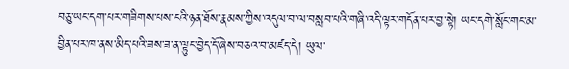བཅུ་ཡང་དག་པར་གཟིགས་པས་ངའི་ཉན་ཐོས་རྣམས་ཀྱིས་འདུལ་བ་ལ་བསླབ་པའི་གཞི་འདི་ལྟར་གདོན་པར་བྱ་སྟེ། ཡང་དགེ་སློང་གང་མ་བྱིན་པར་ཁ་ནས་མིད་པའི་ཟས་ཟ་ན་ལྟུང་བྱེད་དོ་ཞེས་བཅའ་བ་མཛད་དེ། ཡུལ་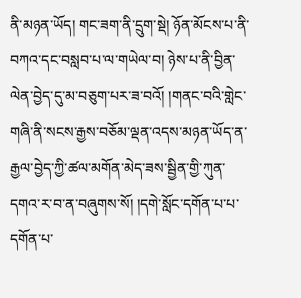ནི་མཉན་ཡོད། གང་ཟག་ནི་དྲུག་སྡེ། ཉོན་མོངས་པ་ནི་བཀའ་དང་བསླབ་པ་ལ་གཡེལ་བ། ཉེས་པ་ནི་བྱིན་ལེན་བྱེད་དུ་མ་བཅུག་པར་ཟ་བའོ། །གནང་བའི་གླེང་གཞི་ནི་སངས་རྒྱས་བཅོམ་ལྡན་འདས་མཉན་ཡོད་ན་རྒྱལ་བྱེད་ཀྱི་ཚལ་མགོན་མེད་ཟས་སྦྱིན་གྱི་ཀུན་དགའ་ར་བ་ན་བཞུགས་སོ། །དགེ་སློང་དགོན་པ་པ་དགོན་པ་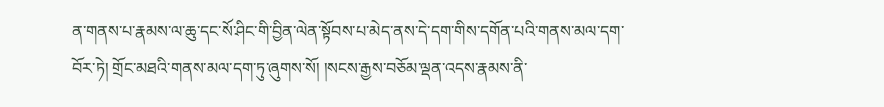ན་གནས་པ་རྣམས་ལ་ཆུ་དང་སོ་ཤིང་གི་བྱིན་ལེན་སྟོབས་པ་མེད་ནས་དེ་དག་གིས་དགོན་པའི་གནས་མལ་དག་བོར་ཏེ། གྲོང་མཐའི་གནས་མལ་དག་ཏུ་ཞུགས་སོ། །སངས་རྒྱས་བཅོམ་ལྡན་འདས་རྣམས་ནི་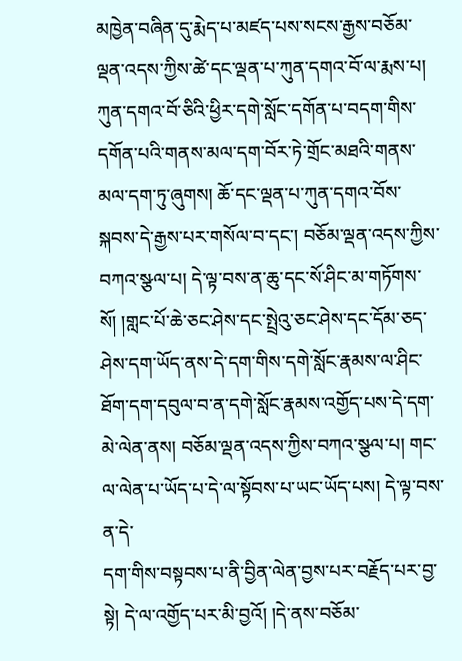མཁྱེན་བཞིན་དུ་རྨེད་པ་མཛད་པས་སངས་རྒྱས་བཅོམ་ལྡན་འདས་ཀྱིས་ཚེ་དང་ལྡན་པ་ཀུན་དགའ་བོ་ལ་རྨས་པ། ཀུན་དགའ་བོ་ཅིའི་ཕྱིར་དགེ་སློང་དགོན་པ་བདག་གིས་དགོན་པའི་གནས་མལ་དག་བོར་ཏེ་གྲོང་མཐའི་གནས་མལ་དག་ཏུ་ཞུགས། ཆོ་དང་ལྡན་པ་ཀུན་དགའ་བོས་སྐབས་དེ་རྒྱས་པར་གསོལ་བ་དང་། བཅོམ་ལྡན་འདས་ཀྱིས་བཀའ་སྩལ་པ། དེ་ལྟ་བས་ན་ཆུ་དང་སོ་ཤིང་མ་གཏོགས་སོ། །གླང་པོ་ཆེ་ཅང་ཤེས་དང་སྤྲེའུ་ཅང་ཤེས་དང་དོམ་ཅད་ཤེས་དག་ཡོད་ནས་དེ་དག་གིས་དགེ་སློང་རྣམས་ལ་ཤིང་ཐོག་དག་དབུལ་བ་ན་དགེ་སློང་རྣམས་འགྱོད་པས་དེ་དག་མེ་ལེན་ནས། བཅོམ་ལྡན་འདས་ཀྱིས་བཀའ་སྩལ་པ། གང་ལ་ལེན་པ་ཡོད་པ་དེ་ལ་སྟོབས་པ་ཡང་ཡོད་པས། དེ་ལྟ་བས་ན་དེ་
དག་གིས་བསྟབས་པ་ནི་བྱིན་ལེན་བྱས་པར་བརྗོད་པར་བྱ་སྟེ། དེ་ལ་འགྱོད་པར་མི་བྱའོ། །དེ་ནས་བཅོམ་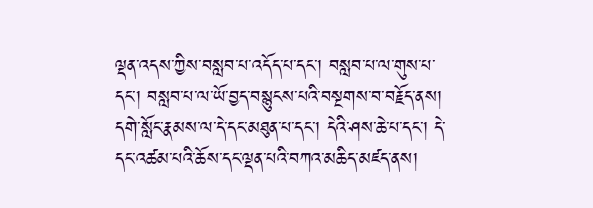ལྡན་འདས་ཀྱིས་བསླབ་པ་འདོད་པ་དང་། བསླབ་པ་ལ་གུས་པ་དང་། བསླབ་པ་ལ་ཡོ་བྱད་བསྙུངས་པའི་བསྔགས་བ་བརྗོད་ནས། དགེ་སློང་རྣམས་ལ་དེ་དང་མཐུན་པ་དང་། དེའི་ཤས་ཆེ་པ་དང་། དེ་དང་འཚམ་པའི་ཆོས་དང་ལྡན་པའི་བཀའ་མཆིད་མཛད་ནས།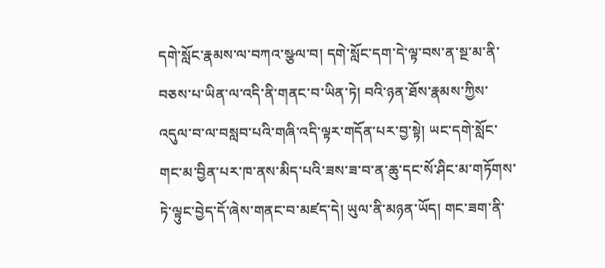དགེ་སློང་རྣམས་ལ་བཀའ་སྩལ་བ། དགེ་སློང་དག་དེ་ལྟ་བས་ན་སྔ་མ་ནི་བཅས་པ་ཡིན་ལ་འདི་ནི་གནང་བ་ཡིན་ཏེ། བའི་ཉན་ཐོས་རྣམས་ཀྱིས་འདུལ་བ་ལ་བསླབ་པའི་གཞི་འདི་ལྟར་གདོན་པར་བྱ་སྟེ། ཡང་དགེ་སློང་གང་མ་བྱིན་པར་ཁ་ནས་མིད་པའི་ཟས་ཟ་བ་ན་ཆུ་དང་སོ་ཤིང་མ་གཏོགས་ཏེ་ལྟུང་བྱེད་དོ་ཞེས་གནང་བ་མཛད་དེ། ཡུལ་ནི་མཉན་ཡོད། གང་ཟག་ནི་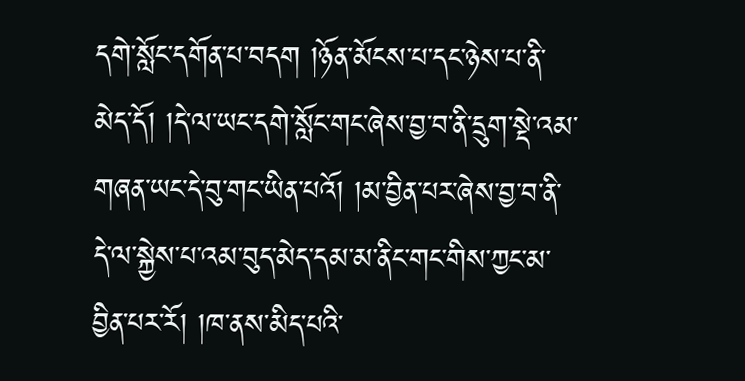དགེ་སློང་དགོན་པ་བདག །ཉོན་མོངས་པ་དང་ཉེས་པ་ནི་མེད་དོ། །དེ་ལ་ཡང་དགེ་སློང་གང་ཞེས་བྱ་བ་ནི་དྲུག་སྡེ་འམ་གཞན་ཡང་དེ་བུ་གང་ཡིན་པའོ། །མ་བྱིན་པར་ཞེས་བྱ་བ་ནི་དེ་ལ་སྐྱེས་པ་འམ་བུད་མེད་དམ་མ་ནིང་གང་གིས་ཀྱང་མ་བྱིན་པར་རོ། །ཁ་ནས་མིད་པའི་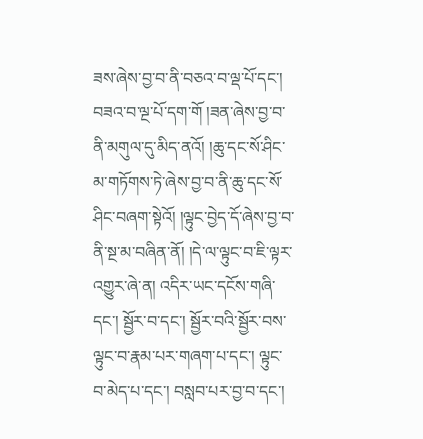ཟས་ཞེས་བྱ་བ་ནི་བཅའ་བ་ལྡ་པོ་དང་། བཟའ་བ་ལྔ་པོ་དག་གོ །ཟན་ཞེས་བྱ་བ་ནི་མགུལ་དུ་མིད་ནའོ། །ཆུ་དང་སོ་ཤིང་མ་གཏོགས་ཏེ་ཞེས་བྱ་བ་ནི་ཆུ་དང་སོ་ཤིང་བཞག་སྟེའོ། །ལྟུང་བྱེད་དོ་ཞེས་བྱ་བ་ནི་སྔ་མ་བཞིན་ནོ། །དེ་ལ་ལྟུང་བ་ཇི་ལྟར་འགྱུར་ཞེ་ན། འདིར་ཡང་དངོས་གཞི་དང་། སྦྱོར་བ་དང་། སྦྱོར་བའི་སྦྱོར་བས་ལྟུང་བ་རྣམ་པར་གཞག་པ་དང་། ལྟུང་བ་མེད་པ་དང་། བསླབ་པར་བྱ་བ་དང་།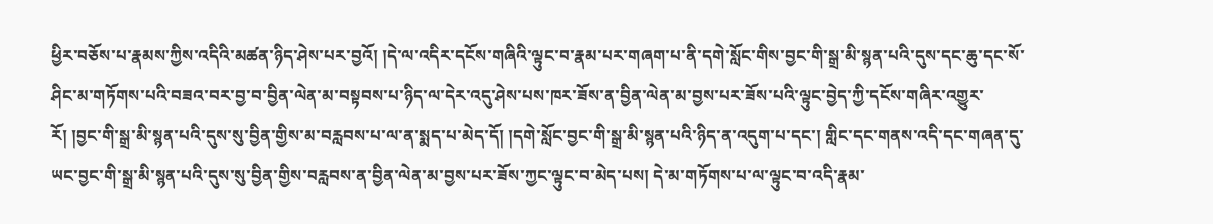ཕྱིར་བཅོས་པ་རྣམས་ཀྱིས་འདིའི་མཚན་ཉིད་ཤེས་པར་བྱའོ། །དེ་ལ་འདིར་དངོས་གཞིའི་ལྟུང་བ་རྣམ་པར་གཞག་པ་ནི་དགེ་སློང་གིས་བྱང་གི་སྒྲ་མི་སྙན་པའི་དུས་དང་ཆུ་དང་སོ་ཤིང་མ་གཏོགས་པའི་བཟའ་བར་བྱ་བ་བྱིན་ལེན་མ་བསྟབས་པ་ཉིད་ལ་དེར་འདུ་ཤེས་པས་ཁར་ཟོས་ན་བྱིན་ལེན་མ་བྱས་པར་ཟོས་པའི་ལྟུང་བྱེད་ཀྱི་དངོས་གཞིར་འགྱུར་རོ། །བྱང་གི་སྒྲ་མི་སྙན་པའི་དུས་སུ་བྱིན་གྱིས་མ་བརླབས་པ་ལ་ན་སྨད་པ་མེད་དོ། །དགེ་སློང་བྱང་གི་སྒྲ་མི་སྙན་པའི་ཉིད་ན་འདུག་པ་དང་། གླིང་དང་གནས་འདི་དང་གཞན་དུ་ཡང་བྱང་གི་སྒྲ་མི་སྙན་པའི་དུས་སུ་བྱིན་གྱིས་བརླབས་ན་བྱིན་ལེན་མ་བྱས་པར་ཟོས་ཀྱང་ལྟུང་བ་མེད་པས། དེ་མ་གཏོགས་པ་ལ་ལྟུང་བ་འདི་རྣམ་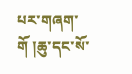པར་གཞག་གོ །ཆུ་དང་སོ་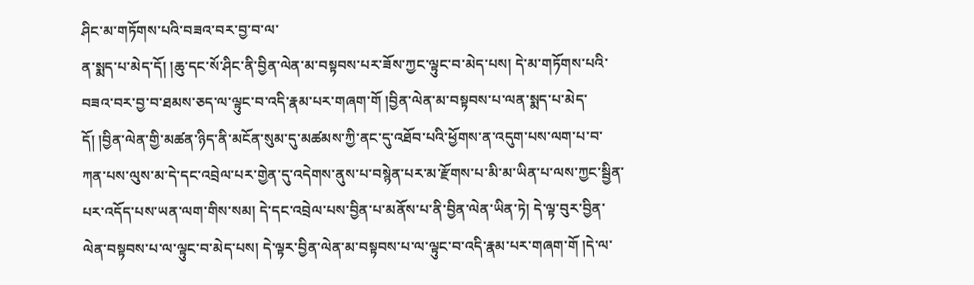ཤིང་མ་གཏོགས་པའི་བཟའ་བར་བྱ་བ་ལ་
ན་སྨད་པ་མེད་དོ། །ཆུ་དང་སོ་ཤིང་ནི་བྱིན་ལེན་མ་བསྟབས་པར་ཟོས་ཀྱང་ལྟུང་བ་མེད་པས། དེ་མ་གཏོགས་པའི་བཟའ་བར་བྱ་བ་ཐམས་ཅད་ལ་ལྟུང་བ་འདི་རྣམ་པར་གཞག་གོ །བྱིན་ལེན་མ་བསྟབས་པ་ལན་སྨད་པ་མེད་དོ། །བྱིན་ལེན་གྱི་མཚན་ཉིད་ནི་མངོན་སུམ་དུ་མཚམས་ཀྱི་ནང་དུ་འཐོབ་པའི་ཕྱོགས་ན་འདུག་པས་ལག་པ་བ་ཀན་པས་ལུས་མ་དེ་དང་འབྲེལ་པར་གྱེན་དུ་འདེགས་ནུས་པ་བསྙེན་པར་མ་རྫོགས་པ་མི་མ་ཡིན་པ་ལས་ཀྱང་སྦྱིན་པར་འདོད་པས་ཡན་ལག་གིས་སམ། དེ་དང་འབྲེལ་པས་བྱིན་པ་མནོས་པ་ནི་བྱིན་ལེན་ཡིན་ཏེ། དེ་ལྟ་བུར་བྱིན་ལེན་བསྟབས་པ་ལ་ལྟུང་བ་མེད་པས། དེ་ལྟར་བྱིན་ལེན་མ་བསྟབས་པ་ལ་ལྟུང་བ་འདི་རྣམ་པར་གཞག་གོ །དེ་ལ་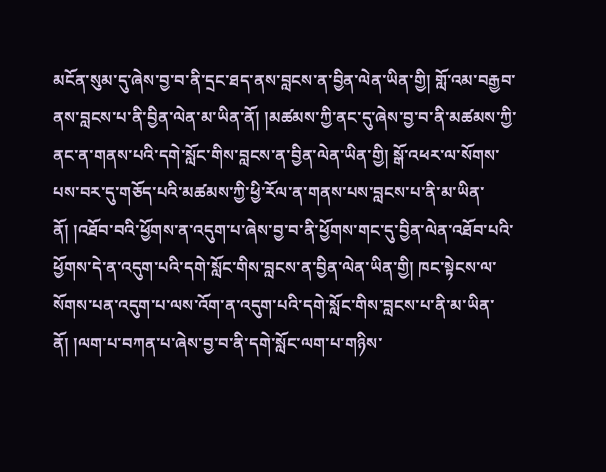མངོན་སུམ་དུ་ཞེས་བྱ་བ་ནི་དྲང་ཐད་ནས་བླངས་ན་བྱིན་ལེན་ཡིན་གྱི། གློ་འམ་བརྒྱབ་ནས་བླངས་པ་ནི་བྱིན་ལེན་མ་ཡིན་ནོ། །མཚམས་ཀྱི་ནང་དུ་ཞེས་བྱ་བ་ནི་མཚམས་ཀྱི་ནང་ན་གནས་པའི་དགེ་སློང་གིས་བླངས་ན་བྱིན་ལེན་ཡིན་གྱི། སྒོ་འཕར་ལ་སོགས་པས་བར་དུ་གཅོད་པའི་མཚམས་ཀྱི་ཕྱི་རོལ་ན་གནས་པས་བླངས་པ་ནི་མ་ཡིན་ནོ། །འཐོབ་བའི་ཕྱོགས་ན་འདུག་པ་ཞེས་བྱ་བ་ནི་ཕྱོགས་གང་དུ་བྱིན་ལེན་འཐོབ་པའི་ཕྱོགས་དེ་ན་འདུག་པའི་དགེ་སློང་གིས་བླངས་ན་བྱིན་ལེན་ཡིན་གྱི། ཁང་སྟེངས་ལ་སོགས་པན་འདུག་པ་ལས་འོག་ན་འདུག་པའི་དགེ་སློང་གིས་བླངས་པ་ནི་མ་ཡིན་ནོ། །ལག་པ་བཀན་པ་ཞེས་བྱ་བ་ནི་དགེ་སློང་ལག་པ་གཉིས་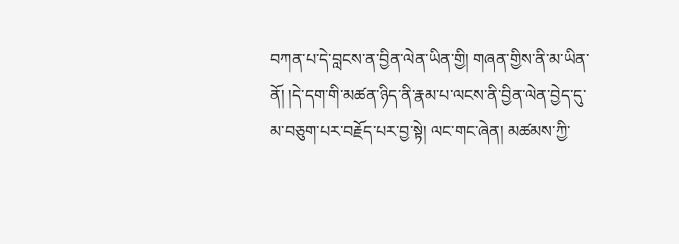བཀན་པ་དེ་བླངས་ན་བྱིན་ལེན་ཡིན་གྱི། གཞན་གྱིས་ནི་མ་ཡིན་ནོ། །དེ་དག་གི་མཚན་ཉིད་ནི་རྣམ་པ་ལངས་ནི་བྱིན་ལེན་བྱེད་དུ་མ་བཅུག་པར་བརྗོད་པར་བྱ་སྟེ། ལང་གང་ཞེན། མཚམས་ཀྱི་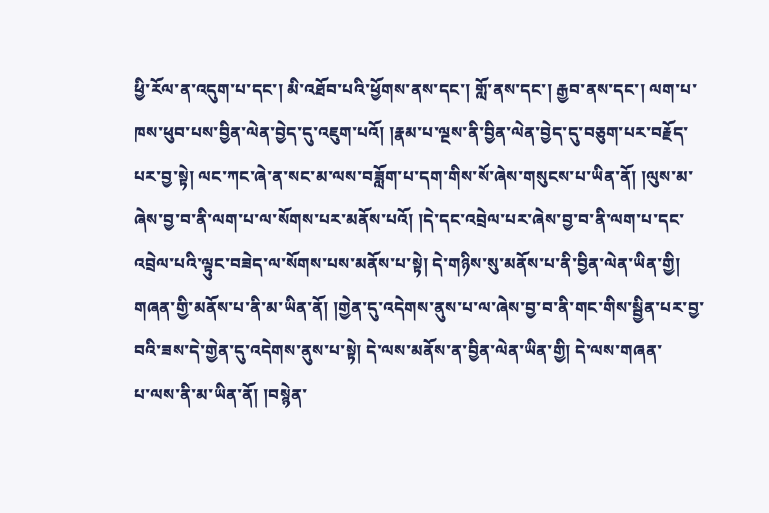ཕྱི་རོལ་ན་འདུག་པ་དང་། མི་འཐོབ་པའི་ཕྱོགས་ནས་དང་། གློ་ནས་དང་། རྒྱབ་ནས་དང་། ལག་པ་ཁས་ཕུབ་པས་བྱིན་ལེན་བྱེད་དུ་འཇུག་པའོ། །རྣམ་པ་ལྔས་ནི་བྱིན་ལེན་བྱེད་དུ་བཅུག་པར་བརྗོད་པར་བྱ་སྟེ། ལང་ཀང་ཞེ་ན་སང་མ་ལས་བཟློག་པ་དག་གིས་སོ་ཞེས་གསུངས་པ་ཡིན་ནོ། །ལུས་མ་ཞེས་བྱ་བ་ནི་ལག་པ་ལ་སོགས་པར་མནོས་པའོ། །དེ་དང་འབྲེལ་པར་ཞེས་བྱ་བ་ནི་ལག་པ་དང་འབྲེལ་པའི་ལྟུང་བཟེད་ལ་སོགས་པས་མནོས་པ་སྟེ། དེ་གཉིས་སུ་མནོས་པ་ནི་བྱིན་ལེན་ཡིན་གྱི། གཞན་གྱི་མནོས་པ་ནི་མ་ཡིན་ནོ། །གྱེན་དུ་འདེགས་ནུས་པ་ལ་ཞེས་བྱ་བ་ནི་གང་གིས་སྦྱིན་པར་བྱ་བའི་ཟས་དེ་གྱེན་དུ་འདེགས་ནུས་པ་སྟེ། དེ་ལས་མནོས་ན་བྱིན་ལེན་ཡིན་གྱི། དེ་ལས་གཞན་
པ་ལས་ནི་མ་ཡིན་ནོ། །བསྙེན་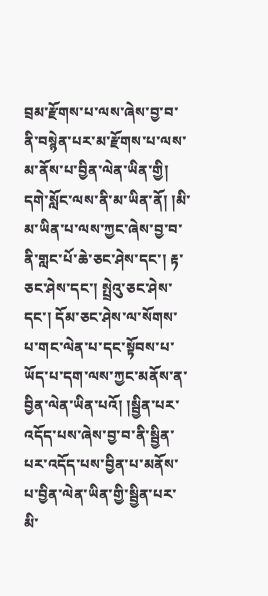བྲམ་རྫོགས་པ་ལས་ཞེས་བྱ་བ་ནི་བསྙེན་པར་མ་རྫོགས་པ་ལས་མ་ནོས་པ་བྱིན་ལེན་ཡིན་གྱི། དགེ་སློང་ལས་ནི་མ་ཡིན་ནོ། །མི་མ་ཡིན་པ་ལས་ཀྱང་ཞེས་བྱ་བ་ནི་གླང་པོ་ཆེ་ཅང་ཤེས་དང་། རྟ་ཅང་ཤེས་དང་། སྤྲེའུ་ཅང་ཤེས་དང་། དོམ་ཅང་ཤེས་ལ་སོགས་པ་གང་ལེན་པ་དང་སྟོབས་པ་ཡོད་པ་དག་ལས་ཀྱང་མནོས་ན་བྱིན་ལེན་ཡིན་པའོ། །སྦྱིན་པར་འདོད་པས་ཞེས་བྱ་བ་ནི་སྦྱིན་པར་འདོད་པས་བྱིན་པ་མནོས་པ་བྱིན་ལེན་ཡིན་གྱི་སྦྱིན་པར་མི་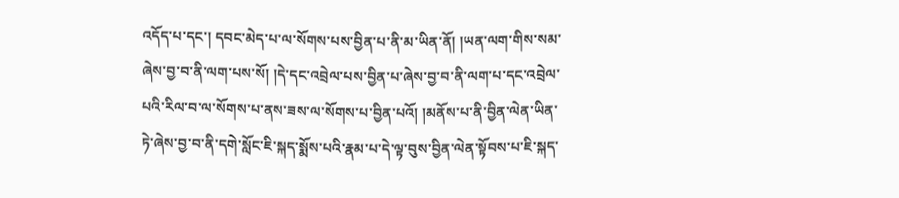འདོད་པ་དང་། དབང་མེད་པ་ལ་སོགས་པས་བྱིན་པ་ནི་མ་ཡིན་ནོ། །ཡན་ལག་གིས་སམ་ཞེས་བྱ་བ་ནི་ལག་པས་སོ། །དེ་དང་འབྲེལ་པས་བྱིན་པ་ཞེས་བྱ་བ་ནི་ལག་པ་དང་འབྲེལ་པའི་རིལ་བ་ལ་སོགས་པ་ནས་ཟས་ལ་སོགས་པ་བྱིན་པའོ། །མནོས་པ་ནི་བྱིན་ལེན་ཡིན་ཏེ་ཞེས་བྱ་བ་ནི་དགེ་སློང་ཇི་སྐད་སྨོས་པའི་རྣམ་པ་དེ་ལྟ་བུས་བྱིན་ལེན་སྟོབས་པ་ཇི་སྐད་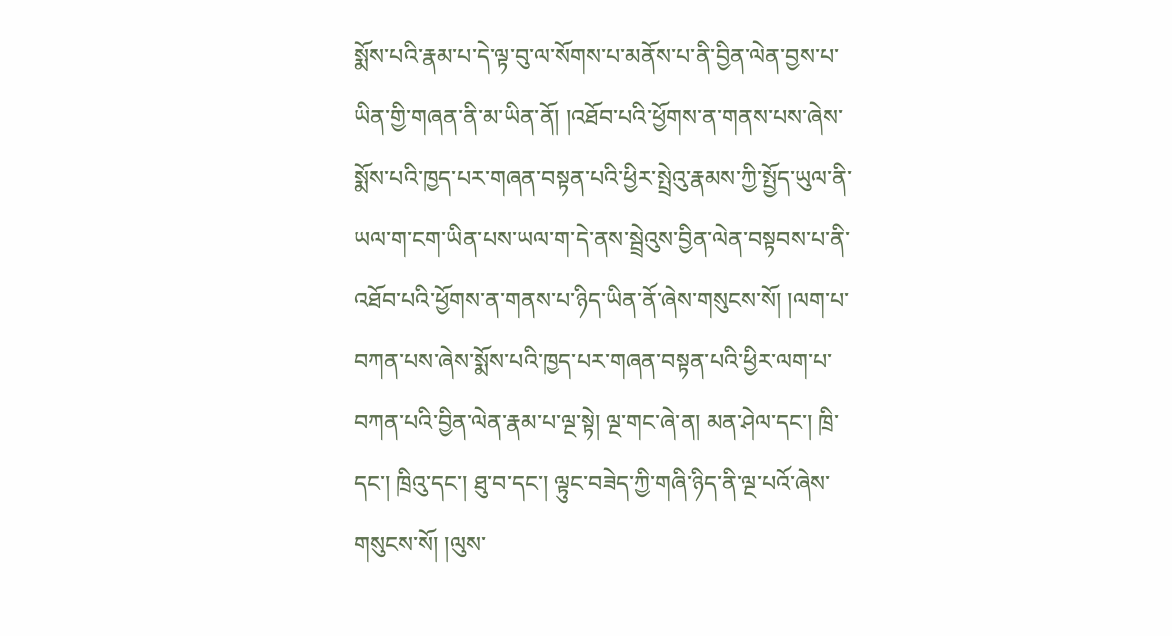སྨོས་པའི་རྣམ་པ་དེ་ལྟ་བུ་ལ་སོགས་པ་མནོས་པ་ནི་བྱིན་ལེན་བྱས་པ་ཡིན་གྱི་གཞན་ནི་མ་ཡིན་ནོ། །འཐོབ་པའི་ཕྱོགས་ན་གནས་པས་ཞེས་སྨོས་པའི་ཁྱད་པར་གཞན་བསྟན་པའི་ཕྱིར་སྤྲེའུ་རྣམས་ཀྱི་སྤྱོད་ཡུལ་ནི་ཡལ་ག་ངག་ཡིན་པས་ཡལ་ག་དེ་ནས་སྦྲེའུས་བྱིན་ལེན་བསྟབས་པ་ནི་འཐོབ་པའི་ཕྱོགས་ན་གནས་པ་ཉིད་ཡིན་ནོ་ཞེས་གསུངས་སོ། །ལག་པ་བཀན་པས་ཞེས་སྨོས་པའི་ཁྱད་པར་གཞན་བསྟན་པའི་ཕྱིར་ལག་པ་བཀན་པའི་བྱིན་ལེན་རྣམ་པ་ལྔ་སྟེ། ལྔ་གང་ཞེ་ན། མན་ཤེལ་དང་། ཁྲི་དང་། ཁྲིའུ་དང་། ཐུ་བ་དང་། ལྟུང་བཟེད་ཀྱི་གཞི་ཉིད་ནི་ལྔ་པའོ་ཞེས་གསུངས་སོ། །ལུས་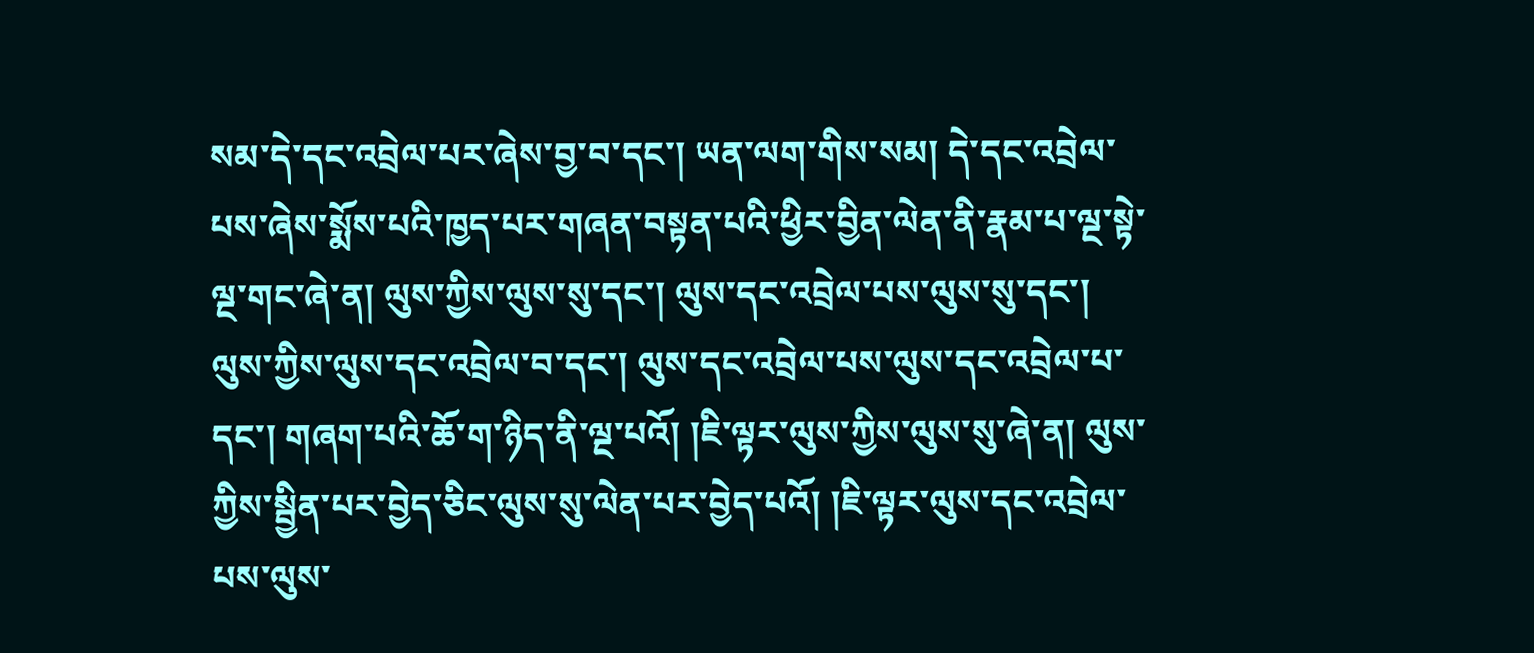སམ་དེ་དང་འབྲེལ་པར་ཞེས་བྱ་བ་དང་། ཡན་ལག་གིས་སམ། དེ་དང་འབྲེལ་པས་ཞེས་སྨོས་པའི་ཁྱད་པར་གཞན་བསྟན་པའི་ཕྱིར་བྱིན་ལེན་ནི་རྣམ་པ་ལྔ་སྟེ་ལྔ་གང་ཞེ་ན། ལུས་ཀྱིས་ལུས་སུ་དང་། ལུས་དང་འབྲེལ་པས་ལུས་སུ་དང་། ལུས་ཀྱིས་ལུས་དང་འབྲེལ་བ་དང་། ལུས་དང་འབྲེལ་པས་ལུས་དང་འབྲེལ་པ་དང་། གཞག་པའི་ཆོ་ག་ཉིད་ནི་ལྔ་པའོ། །ཇི་ལྟར་ལུས་ཀྱིས་ལུས་སུ་ཞེ་ན། ལུས་ཀྱིས་སྦྱིན་པར་བྱེད་ཅིང་ལུས་སུ་ལེན་པར་བྱེད་པའོ། །ཇི་ལྟར་ལུས་དང་འབྲེལ་པས་ལུས་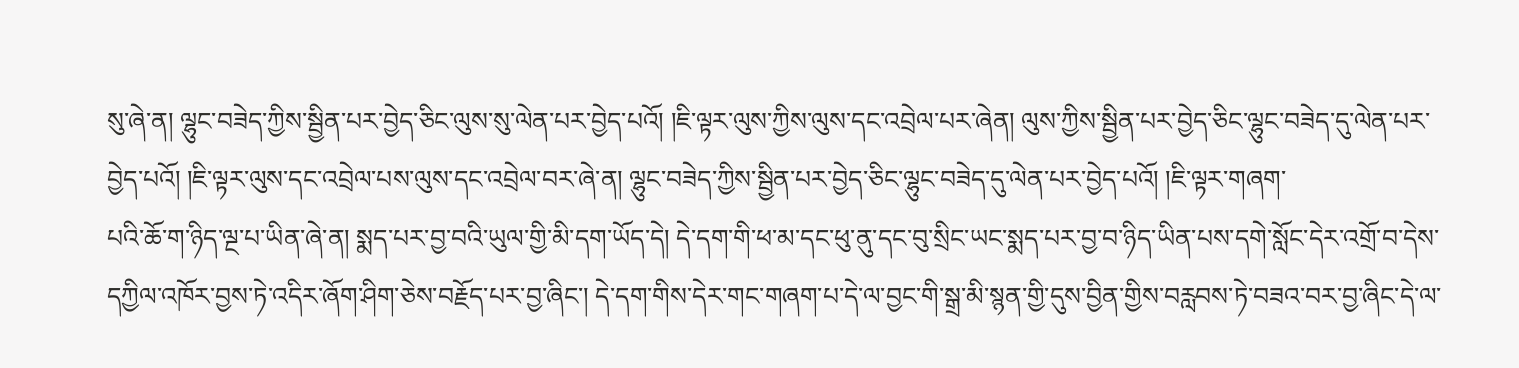སུ་ཞེ་ན། ལྷུང་བཟེད་ཀྱིས་སྦྱིན་པར་བྱེད་ཅིང་ལུས་སུ་ལེན་པར་བྱེད་པའོ། །ཇི་ལྟར་ལུས་ཀྱིས་ལུས་དང་འབྲེལ་པར་ཞེན། ལུས་ཀྱིས་སྦྱིན་པར་བྱེད་ཅིང་ལྷུང་བཟེད་དུ་ལེན་པར་བྱེད་པའོ། །ཇི་ལྟར་ལུས་དང་འབྲེལ་པས་ལུས་དང་འབྲེལ་བར་ཞེ་ན། ལྷུང་བཟེད་ཀྱིས་སྦྱིན་པར་བྱེད་ཅིང་ལྷུང་བཟེད་དུ་ལེན་པར་བྱེད་པའོ། །ཇི་ལྟར་གཞག་
པའི་ཆོ་ག་ཉིད་ལྔ་པ་ཡིན་ཞེ་ན། སྨད་པར་བྱ་བའི་ཡུལ་གྱི་མི་དག་ཡོད་དེ། དེ་དག་གི་ཕ་མ་དང་ཕུ་ནུ་དང་བུ་སྲིང་ཡང་སྨད་པར་བྱ་བ་ཉིད་ཡིན་པས་དགེ་སློང་དེར་འགྲོ་བ་དེས་དཀྱིལ་འཁོར་བྱས་ཏེ་འདིར་ཞོག་ཤིག་ཅེས་བརྗོད་པར་བྱ་ཞིང་། དེ་དག་གིས་དེར་གང་གཞག་པ་དེ་ལ་བྱང་གི་སྒྲ་མི་སྙན་གྱི་དུས་བྱིན་གྱིས་བརླབས་ཏེ་བཟའ་བར་བྱ་ཞིང་དེ་ལ་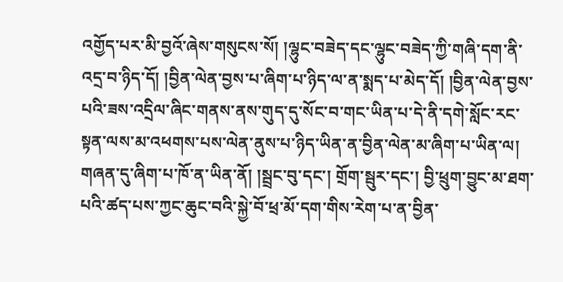འགྱོད་པར་མི་བྱའོ་ཞེས་གསུངས་སོ། །ལྷུང་བཟེད་དང་ལྷུང་བཟེད་ཀྱི་གཞི་དག་ནི་འདྲ་བ་ཉིད་དོ། །བྱིན་ལེན་བྱས་པ་ཞིག་པ་ཉིད་ལ་ན་སྨད་པ་མེད་དོ། །བྱིན་ལེན་བྱས་པའི་ཟས་འདྲིལ་ཞིང་གནས་ནས་གུད་དུ་སོང་བ་གང་ཡིན་པ་དེ་ནི་དགེ་སློང་རང་སྟན་ལས་མ་འཕགས་པས་ལེན་ནུས་པ་ཉིད་ཡིན་ན་བྱིན་ལེན་མ་ཞིག་པ་ཡིན་ལ། གཞན་དུ་ཞིག་པ་ཁོ་ན་ཡིན་ནོ། །སྦྲང་བུ་དང་། གྲོག་སྦུར་དང་། བྱི་ཕྲུག་བྱུང་མ་ཐག་པའི་ཚད་པས་ཀྱང་ཆུང་བའི་སྐྱེ་བོ་ཕྲ་མོ་དག་གིས་རེག་པ་ན་བྱིན་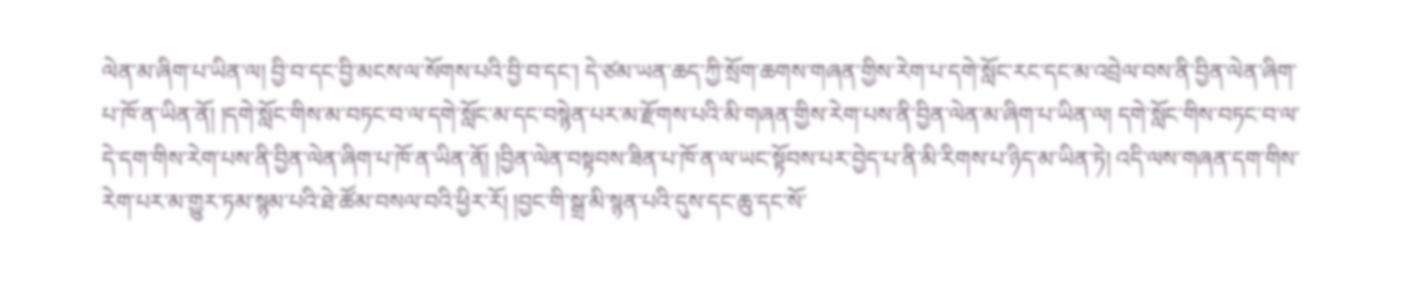ལེན་མ་ཞིག་པ་ཡིན་ལ། བྱི་བ་དང་བྱི་མངས་ལ་སོགས་པའི་བྱི་བ་དང་། དེ་ཙམ་ཡན་ཆད་ཀྱི་སྲོག་ཆགས་གཞན་གྱིས་རེག་པ་དགེ་སློང་རང་དང་མ་འབྲེལ་བས་ནི་བྱིན་ལེན་ཞིག་པ་ཁོ་ན་ཡིན་ནོ། །དགེ་སློང་གིས་མ་བཏང་བ་ལ་དགེ་སློང་མ་དང་བསྙེན་པར་མ་རྫོགས་པའི་མི་གཞན་གྱིས་རེག་པས་ནི་བྱིན་ལེན་མ་ཞིག་པ་ཡིན་ལ། དགེ་སློང་གིས་བཏང་བ་ལ་དེ་དག་གིས་རེག་པས་ནི་བྱིན་ལེན་ཞིག་པ་ཁོ་ན་ཡིན་ནོ། །བྱིན་ལེན་བསྟབས་ཟིན་པ་ཁོ་ན་ལ་ཡང་སྟོབས་པར་བྱེད་པ་ནི་མི་རིགས་པ་ཉིད་མ་ཡིན་ཏེ། འདི་ལས་གཞན་དག་གིས་རེག་པར་མ་གྱུར་ཏམ་སྙམ་པའི་ཐེ་ཚོམ་བསལ་བའི་ཕྱིར་རོ། །བྱང་གི་སྒྲ་མི་སྙན་པའི་དུས་དང་ཆུ་དང་སོ་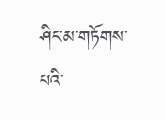ཤིང་མ་གཏོགས་པའི་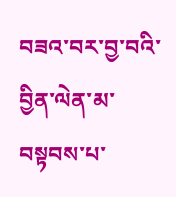བཟའ་བར་བྱ་བའི་བྱིན་ལེན་མ་བསྟབས་པ་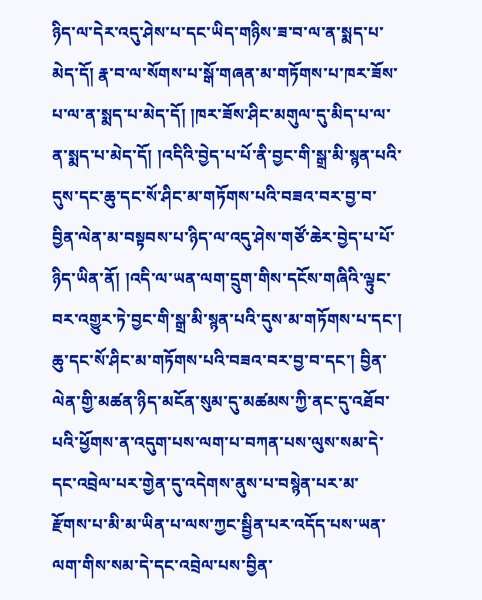ཉིད་ལ་དེར་འདུ་ཤེས་པ་དང་ཡིད་གཉིས་ཟ་བ་ལ་ན་སྨད་པ་མེད་དོ། རྣ་བ་ལ་སོགས་པ་སྒོ་གཞན་མ་གཏོགས་པ་ཁར་ཟོས་པ་ལ་ན་སྨད་པ་མེད་དོ། །ཁར་ཟོས་ཤིང་མགུལ་དུ་མིད་པ་ལ་ན་སྨད་པ་མེད་དོ། །འདིའི་བྱེད་པ་པོ་ནི་བྱང་གི་སྒྲ་མི་སྙན་པའི་དུས་དང་ཆུ་དང་སོ་ཤིང་མ་གཏོགས་པའི་བཟའ་བར་བྱ་བ་བྱིན་ལེན་མ་བསྟབས་པ་ཉིད་ལ་འདུ་ཤེས་གཙོ་ཆེར་བྱེད་པ་པོ་ཉིད་ཡིན་ནོ། །འདི་ལ་ཡན་ལག་དྲུག་གིས་དངོས་གཞིའི་ལྟུང་བར་འགྱུར་ཏེ་བྱང་གི་སྒྲ་མི་སྙན་པའི་དུས་མ་གཏོགས་པ་དང་། ཆུ་དང་སོ་ཤིང་མ་གཏོགས་པའི་བཟའ་བར་བྱ་བ་དང་། བྱིན་ལེན་གྱི་མཚན་ཉིད་མངོན་སུམ་དུ་མཚམས་ཀྱི་ནང་དུ་འཐོབ་པའི་ཕྱོགས་ན་འདུག་པས་ལག་པ་བཀན་པས་ལུས་སམ་དེ་དང་འབྲེལ་པར་གྱེན་དུ་འདེགས་ནུས་པ་བསྙེན་པར་མ་
རྫོགས་པ་མི་མ་ཡིན་པ་ལས་ཀྱང་སྦྱིན་པར་འདོད་པས་ཡན་ལག་གིས་སམ་དེ་དང་འབྲེལ་པས་བྱིན་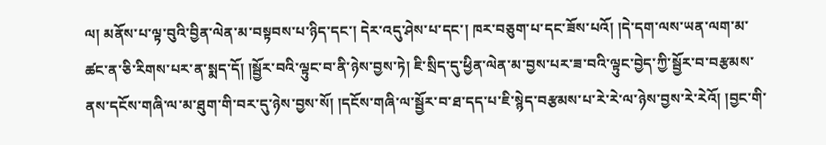ལ། མནོས་པ་ལྟ་བུའི་བྱིན་ལེན་མ་བསྟབས་པ་ཉིད་དང་། དེར་འདུ་ཤེས་པ་དང་། ཁར་བཅུག་པ་དང་ཟོས་པའོ། །དེ་དག་ལས་ཡན་ལག་མ་ཚང་ན་ཅི་རིགས་པར་ན་སྨད་དོ། །སྦྱོར་བའི་ལྟུང་བ་ནི་ཉེས་བྱས་ཏེ། ཇི་སྲིད་དུ་ཕྱིན་ལེན་མ་བྱས་པར་ཟ་བའི་ལྟུང་བྱེད་ཀྱི་སྦྱོར་བ་བརྩམས་ནས་དངོས་གཞི་ལ་མ་ཐུག་གི་བར་དུ་ཉེས་བྱས་སོ། །དངོས་གཞི་ལ་སྦྱོར་བ་ཐ་དད་པ་ཇི་སྙེད་བརྩམས་པ་རེ་རེ་ལ་ཉེས་བྱས་རེ་རེའོ། །བྱང་གི་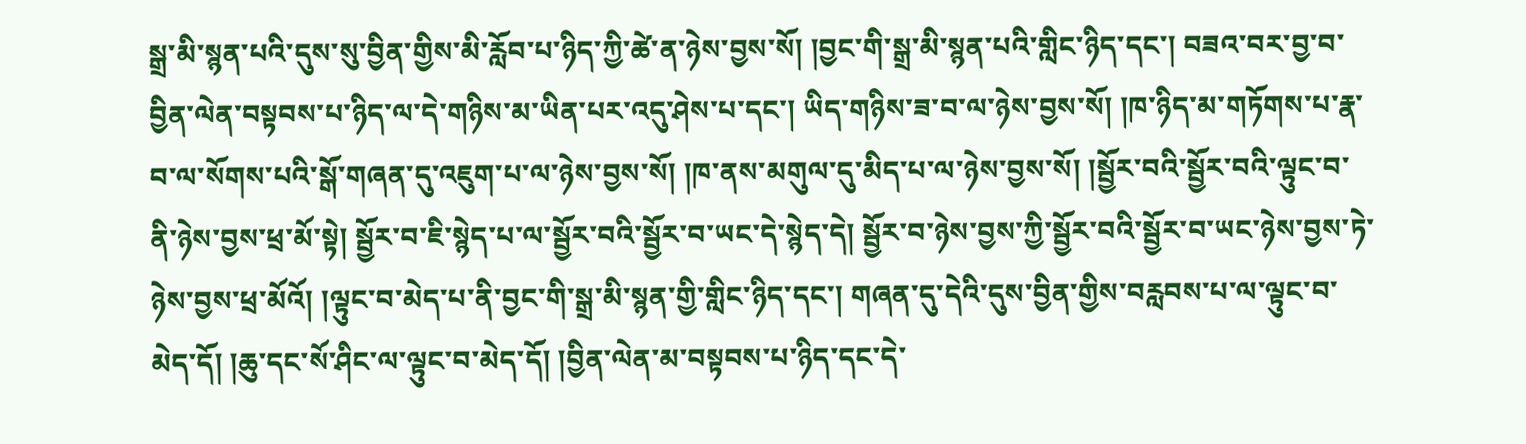སྒྲ་མི་སྙན་པའི་དུས་སུ་བྱིན་གྱིས་མི་རློབ་པ་ཉིད་ཀྱི་ཚེ་ན་ཉེས་བྱས་སོ། །བྱང་གི་སྒྲ་མི་སྙན་པའི་གླིང་ཉིད་དང་། བཟའ་བར་བྱ་བ་བྱིན་ལེན་བསྟབས་པ་ཉིད་ལ་དེ་གཉིས་མ་ཡིན་པར་འདུ་ཤེས་པ་དང་། ཡིད་གཉིས་ཟ་བ་ལ་ཉེས་བྱས་སོ། །ཁ་ཉིད་མ་གཏོགས་པ་རྣ་བ་ལ་སོགས་པའི་སྒོ་གཞན་དུ་འཇུག་པ་ལ་ཉེས་བྱས་སོ། །ཁ་ནས་མགུལ་དུ་མིད་པ་ལ་ཉེས་བྱས་སོ། །སྦྱོར་བའི་སྦྱོར་བའི་ལྟུང་བ་ནི་ཉེས་བྱས་ཕྲ་མོ་སྟེ། སྦྱོར་བ་ཇི་སྙེད་པ་ལ་སྦྱོར་བའི་སྦྱོར་བ་ཡང་དེ་སྙེད་དེ། སྦྱོར་བ་ཉེས་བྱས་ཀྱི་སྦྱོར་བའི་སྦྱོར་བ་ཡང་ཉེས་བྱས་ཏེ་ཉེས་བྱས་ཕྲ་མོའོ། །ལྟུང་བ་མེད་པ་ནི་བྱང་གི་སྒྲ་མི་སྙན་གྱི་གླིང་ཉིད་དང་། གཞན་དུ་དེའི་དུས་བྱིན་གྱིས་བརླབས་པ་ལ་ལྟུང་བ་མེད་དོ། །ཆུ་དང་སོ་ཤིང་ལ་ལྟུང་བ་མེད་དོ། །བྱིན་ལེན་མ་བསྟབས་པ་ཉིད་དང་དེ་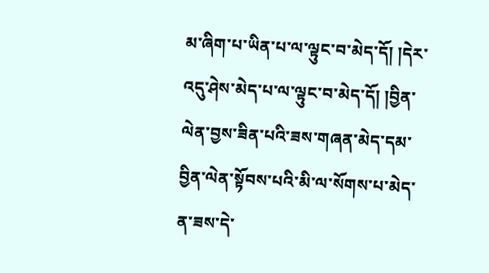མ་ཞིག་པ་ཡིན་པ་ལ་ལྟུང་བ་མེད་དོ། །དེར་འདུ་ཤེས་མེད་པ་ལ་ལྟུང་བ་མེད་དོ། །བྱིན་ལེན་བྱས་ཟིན་པའི་ཟས་གཞན་མེད་དམ་བྱིན་ལེན་སྟོབས་པའི་མི་ལ་སོགས་པ་མེད་ན་ཟས་དེ་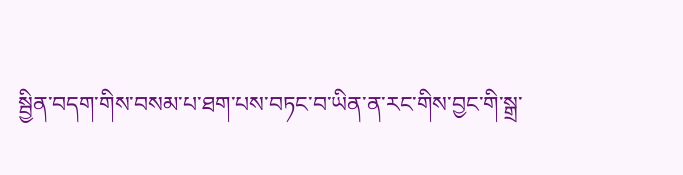སྦྱིན་བདག་གིས་བསམ་པ་ཐག་པས་བཏང་བ་ཡིན་ན་རང་གིས་བྱང་གི་སྒྲ་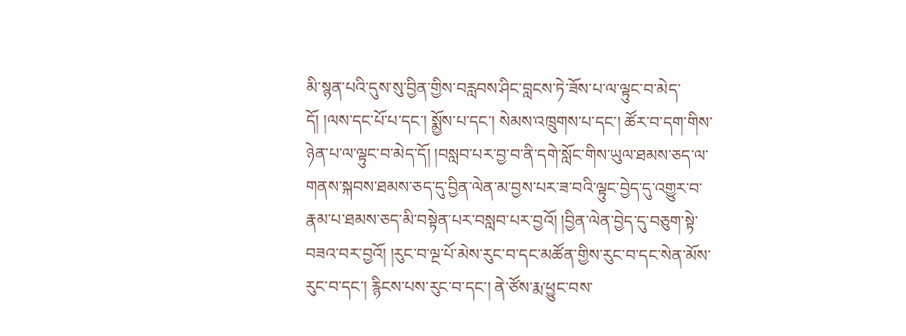མི་སྙན་པའི་དུས་སུ་བྱིན་གྱིས་བརླབས་ཤིང་བླངས་ཏེ་ཟོས་པ་ལ་ལྟུང་བ་མེད་དོ། །ལས་དང་པོ་པ་དང་། སྨྱོས་པ་དང་། སེམས་འཁྲུགས་པ་དང་། ཚོར་བ་དག་གིས་ཉེན་པ་ལ་ལྟུང་བ་མེད་དོ། །བསླབ་པར་བྱ་བ་ནི་དགེ་སློང་གིས་ཡུལ་ཐམས་ཅད་ལ་གནས་སྐབས་ཐམས་ཅད་དུ་བྱིན་ལེན་མ་བྱས་པར་ཟ་བའི་ལྟུང་བྱེད་དུ་འགྱུར་བ་རྣམ་པ་ཐམས་ཅད་མི་བསྟེན་པར་བསླབ་པར་བྱའོ། །བྱིན་ལེན་བྱེད་དུ་བཅུག་སྟེ་བཟའ་བར་བྱའོ། །རུང་བ་ལྔ་པོ་མེས་རུང་བ་དང་མཚོན་གྱིས་རུང་བ་དང་སེན་མོས་རུང་བ་དང་། རྙིངས་པས་རུང་བ་དང་། ནེ་ཙོས་རྨ་ཕྱུང་བས་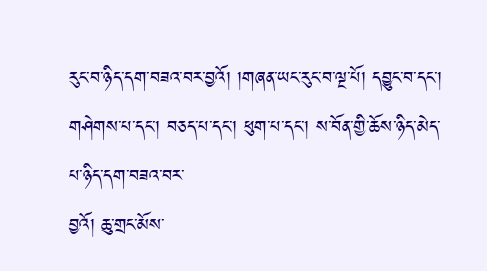རུང་བ་ཉིད་དག་བཟའ་བར་བྱའོ། །གཞན་ཡང་རུང་བ་ལྔ་པོ། དབྱུང་བ་དང་། གཤེགས་པ་དང་། བཅད་པ་དང་། ཕུག་པ་དང་། ས་བོན་གྱི་ཆོས་ཉིད་མེད་པ་ཉིད་དག་བཟའ་བར་
བྱའོ། ཆུ་གྲང་མོས་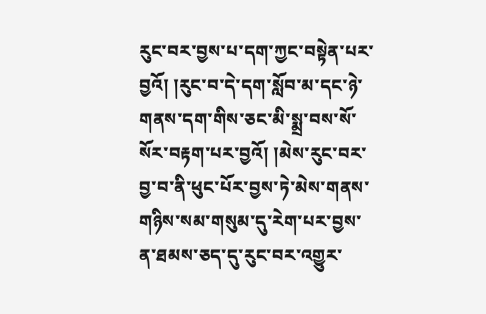རུང་བར་བྱས་པ་དག་ཀྱང་བསྟེན་པར་བྱའོ། །རུང་བ་དེ་དག་སློབ་མ་དང་ཉེ་གནས་དག་གིས་ཅང་མི་སྨྲ་བས་སོ་སོར་བརྟག་པར་བྱའོ། །མེས་རུང་བར་བྱ་བ་ནི་ཕུང་པོར་བྱས་ཏེ་མེས་གནས་གཉིས་སམ་གསུམ་དུ་རེག་པར་བྱས་ན་ཐམས་ཅད་དུ་རུང་བར་འགྱུར་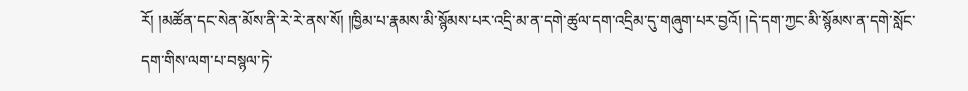རོ། །མཚོན་དང་སེན་མོས་ནི་རེ་རེ་ནས་སོ། །ཁྱིམ་པ་རྣམས་མི་སྙོམས་པར་འདྲི་མ་ན་དགེ་ཚུལ་དག་འདྲིམ་དུ་གཞུག་པར་བྱའོ། །དེ་དག་ཀྱང་མི་སྙོམས་ན་དགེ་སློང་དག་གིས་ལག་པ་བསྙལ་ཏེ་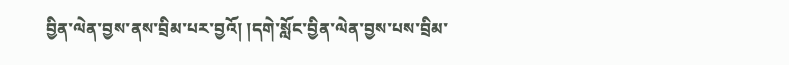བྱིན་ལེན་བྱས་ནས་བྲིམ་པར་བྱའོ། །དགེ་སློང་བྱིན་ལེན་བྱས་པས་བྲིམ་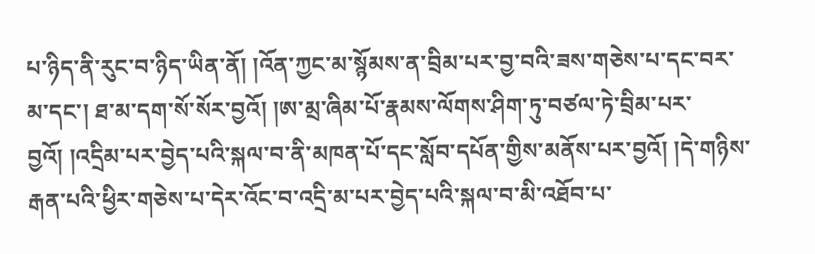པ་ཉིད་ནི་རུང་བ་ཉིད་ཡིན་ནོ། །འོན་ཀྱང་མ་སྙོམས་ན་བྲིམ་པར་བྱ་བའི་ཟས་གཅེས་པ་དང་བར་མ་དང་། ཐ་མ་དག་སོ་སོར་བྱའོ། །ཨ་མྲ་ཞིམ་པོ་རྣམས་ལོགས་ཤིག་ཏུ་བཙལ་ཏེ་བྲིམ་པར་བྱའོ། །འདྲིམ་པར་བྱེད་པའི་སྐལ་བ་ནི་མཁན་པོ་དང་སློབ་དཔོན་གྱིས་མནོས་པར་བྱའོ། །དེ་གཉིས་རྒན་པའི་ཕྱིར་གཅེས་པ་དེར་འོང་བ་འདྲི་མ་པར་བྱེད་པའི་སྐལ་བ་མི་འཐོབ་པ་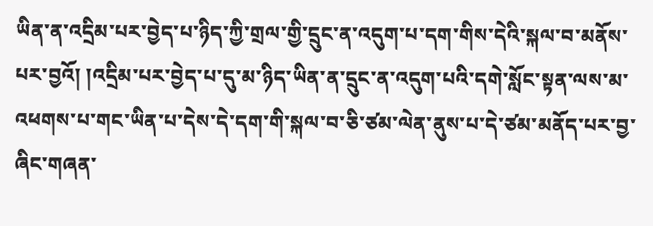ཡིན་ན་འདྲིམ་པར་བྱེད་པ་ཉིད་ཀྱི་གྲལ་གྱི་དྲུང་ན་འདུག་པ་དག་གིས་དེའི་སྐལ་བ་མནོས་པར་བྱའོ། །འདྲིམ་པར་བྱེད་པ་དུ་མ་ཉིད་ཡིན་ན་དྲུང་ན་འདུག་པའི་དགེ་སློང་སྟན་ལས་མ་འཕགས་པ་གང་ཡིན་པ་དེས་དེ་དག་གི་སྐལ་བ་ཅི་ཙམ་ལེན་ནུས་པ་དེ་ཙམ་མནོད་པར་བྱ་ཞིང་གཞན་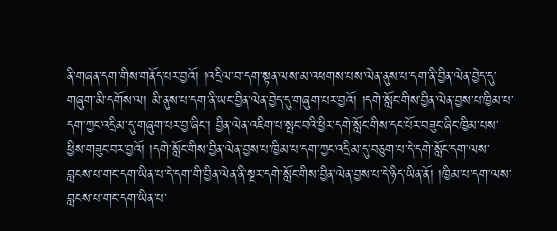ནི་གཞན་དག་གིས་གནོད་པར་བྱའོ། །འདྲིལ་བ་དག་སྟན་ལས་མ་འཕགས་པས་ལེན་ནུས་པ་དག་ནི་བྱིན་ལེན་བྱེད་དུ་གཞུག་མི་དགོས་ལ། མི་ནུས་པ་དག་ནི་ཡང་བྱིན་ལེན་བྱེད་དུ་གཞུག་པར་བྱའོ། །དགེ་སློང་གིས་བྱིན་ལེན་བྱས་པ་ཁྱིམ་པ་དག་ཀྱང་འདྲིམ་དུ་གཞུག་པར་བྱ་ཞིང་། བྱིན་ལེན་འཇིག་པ་སྤང་བའི་ཕྱིར་དགེ་སློང་གིས་དང་པོར་བཟུང་ཞིང་ཁྱིམ་པས་ཕྱིས་གཟུང་བར་བྱའོ། །དགེ་སློང་གིས་བྱིན་ལེན་བྱས་པ་ཁྱིམ་པ་དག་ཀྱང་འདྲིམ་དུ་བཅུག་པ་དེ་དགེ་སློང་དག་ལས་བླངས་པ་གང་དག་ཡིན་པ་དེ་དག་གི་བྱིན་ལེན་ནི་སྔར་དགེ་སློང་གིས་བྱིན་ལེན་བྱས་པ་དེ་ཉིད་ཡིན་ནོ། །ཁྱིམ་པ་དག་ལས་བླངས་པ་གང་དག་ཡིན་པ་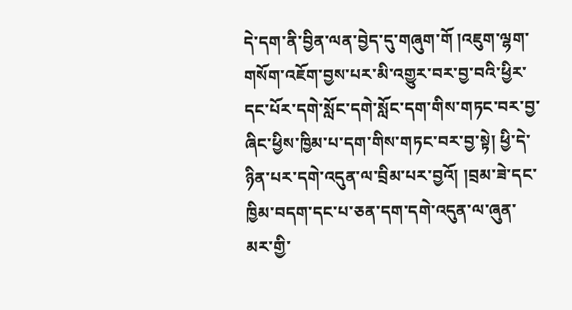དེ་དག་ནི་བྱིན་ལན་བྱེད་དུ་གཞུག་གོ །འཇུག་ལྷག་གསོག་འཇོག་བྱས་པར་མི་འགྱུར་བར་བྱ་བའི་ཕྱིར་དང་པོར་དགེ་སློང་དགེ་སློང་དག་གིས་གཏང་བར་བྱ་ཞིང་ཕྱིས་ཁྱིམ་པ་དག་གིས་གཏང་བར་བྱ་སྟེ། ཕྱི་དེ་ཉིན་པར་དགེ་འདུན་ལ་བྲིམ་པར་བྱའོ། །བྲམ་ཟེ་དང་ཁྱིམ་བདག་དང་པ་ཅན་དག་དགེ་འདུན་ལ་ཞུན་མར་གྱི་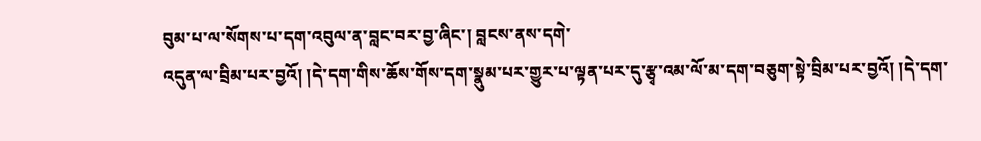བུམ་པ་ལ་སོགས་པ་དག་འབུལ་ན་བླང་བར་བྱ་ཞིང་། བླངས་ནས་དགེ་
འདུན་ལ་བྲིམ་པར་བྱའོ། །དེ་དག་གིས་ཆོས་གོས་དག་སྣུམ་པར་གྱུར་པ་ལྟན་པར་དུ་རྩྭ་འམ་ལོ་མ་དག་བཅུག་སྟེ་བྲིམ་པར་བྱའོ། །དེ་དག་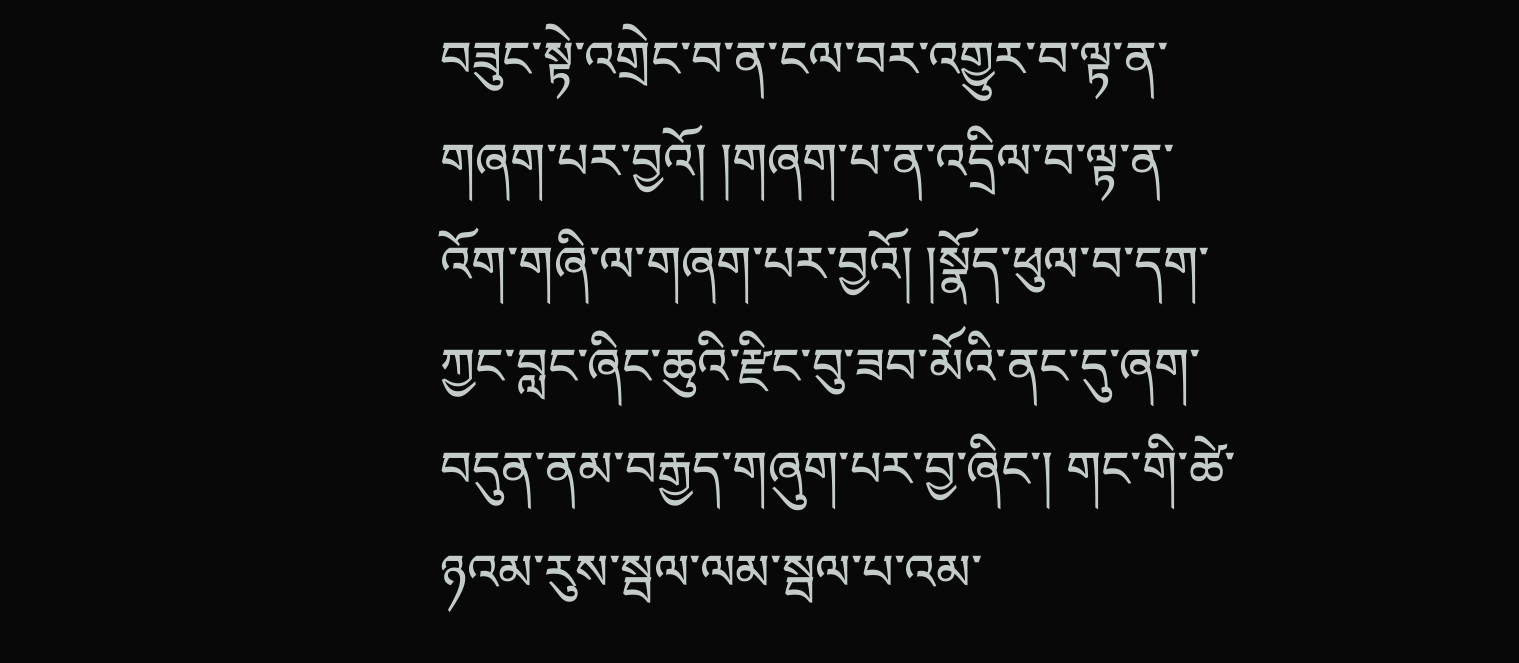བཟུང་སྟེ་འགྲེང་བ་ན་ངལ་བར་འགྱུར་བ་ལྟ་ན་གཞག་པར་བྱའོ། །གཞག་པ་ན་འདྲིལ་བ་ལྟ་ན་འོག་གཞི་ལ་གཞག་པར་བྱའོ། །སྣོད་ཕུལ་བ་དག་ཀྱང་བླང་ཞིང་ཆུའི་རྫིང་བུ་ཟབ་མོའི་ནང་དུ་ཞག་བདུན་ནམ་བརྒྱད་གཞུག་པར་བྱ་ཞིང་། གང་གི་ཚེ་ཉའམ་རུས་སྦལ་ལམ་སྦལ་པ་འམ་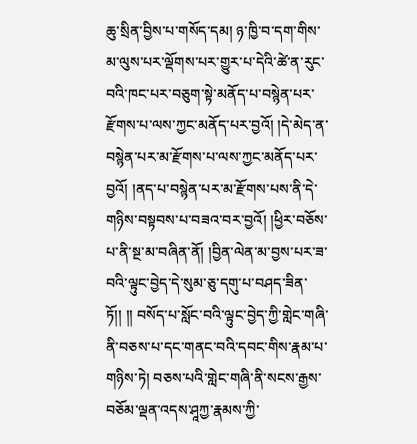ཆུ་སྲིན་བྱིས་པ་གསོད་དམ། ཉ་ཁྱི་བ་དག་གིས་མ་ལུས་པར་ལྡོགས་པར་གྱུར་པ་དེའི་ཚེ་ན་རུང་བའི་ཁང་པར་བཅུག་སྟེ་མནོད་པ་བསྙེན་པར་རྫོགས་པ་ལས་ཀྱང་མནོད་པར་བྱའོ། །དེ་མེད་ན་བསྙེན་པར་མ་རྫོགས་པ་ལས་ཀྱང་མནོད་པར་བྱའོ། །ནད་པ་བསྙེན་པར་མ་རྫོགས་པས་ནི་དེ་གཉིས་བསྟབས་པ་བཟའ་བར་བྱའོ། །ཕྱིར་བཅོས་པ་ནི་སྔ་མ་བཞིན་ནོ། །བྱིན་ལེན་མ་བྱས་པར་ཟ་བའི་ལྟུང་བྱེད་དེ་སུམ་ཅུ་དགུ་པ་བཤད་ཟིན་ཏོ།། །། བསོད་པ་སློང་བའི་ལྟུང་བྱེད་ཀྱི་གླེང་གཞི་ནི་བཅས་པ་དང་གནང་བའི་དབང་གིས་རྣམ་པ་གཉིས་ཏེ། བཅས་པའི་གླེང་གཞི་ནི་སངས་རྒྱས་བཅོམ་ལྡན་འདས་ཤཱཀྱ་རྣམས་ཀྱི་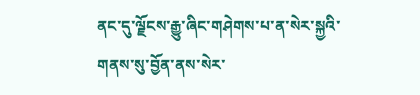ནང་དུ་ལྗོངས་རྒྱུ་ཞིང་གཤེགས་པ་ན་སེར་སྐྱའི་གནས་སུ་བྱོན་ནས་སེར་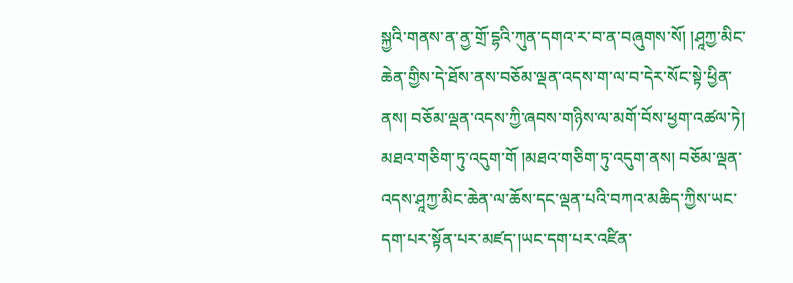སྐྱའི་གནས་ན་ནྱ་གྲོ་དྷའི་ཀུན་དགའ་ར་བ་ན་བཞུགས་སོ། །ཤཱཀྱ་མིང་ཆེན་གྱིས་དེ་ཐོས་ནས་བཅོམ་ལྡན་འདས་ག་ལ་བ་དེར་སོང་སྟེ་ཕྱིན་ནས། བཅོམ་ལྡན་འདས་ཀྱི་ཞབས་གཉིས་ལ་མགོ་བོས་ཕྱག་འཚལ་ཏེ། མཐའ་གཅིག་ཏུ་འདུག་གོ །མཐའ་གཅིག་ཏུ་འདུག་ནས། བཅོམ་ལྡན་འདས་ཤཱཀྱ་མིང་ཆེན་ལ་ཆོས་དང་ལྡན་པའི་བཀའ་མཆིད་ཀྱིས་ཡང་དག་པར་སྟོན་པར་མཛད་།ཡང་དག་པར་འཛིན་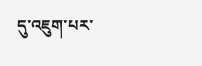དུ་འཇུག་པར་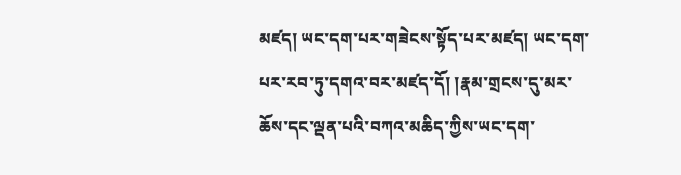མཛད། ཡང་དག་པར་གཟེངས་སྟོད་པར་མཛད། ཡང་དག་པར་རབ་ཏུ་དགའ་བར་མཛད་དོ། །རྣམ་གྲངས་དུ་མར་ཆོས་དང་ལྡན་པའི་བཀའ་མཆིད་ཀྱིས་ཡང་དག་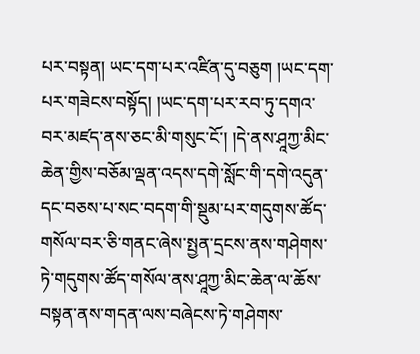པར་བསྟན། ཡང་དག་པར་འཛིན་དུ་བཅུག །ཡང་དག་པར་གཟེངས་བསྟོད། །ཡང་དག་པར་རབ་ཏུ་དགའ་བར་མཛད་ནས་ཅང་མི་གསུང་ངོ་། །དེ་ནས་ཤཱཀྱ་མིང་ཆེན་གྱིས་བཅོམ་ལྡན་འདས་དགེ་སློང་གི་དགེ་འདུན་དང་བཅས་པ་སང་བདག་གི་སྡུམ་པར་གདུགས་ཚོད་གསོལ་བར་ཅི་གནང་ཞེས་སྤྱན་དྲངས་ནས་གཤེགས་ཏེ་གདུགས་ཚོད་གསོལ་ནས་ཤཱཀྱ་མིང་ཆེན་ལ་ཆོས་བསྟན་ནས་གདན་ལས་བཞེངས་ཏེ་གཤེགས་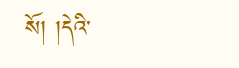སོ། །དེའི་